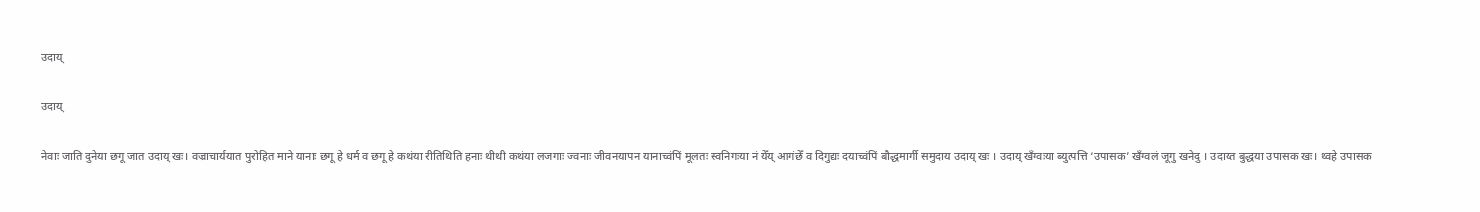उदाय्

उदाय्

नेवाः जाति दुनेया छगू जात उदाय् खः। वज्राचार्ययात पुरोहित माने यानाः छगू हे धर्म व छगू हे कथंया रीतिथिति हनाः थीथी कथंया लजगाः ज्वनाः जीवनयापन यानाच्वंपिं मूलतः स्वनिगःया नं येँय् आगंछेँ व दिगुद्यः दयाच्वंपिं बौद्धमार्गी समुदाय उदाय् खः । उदाय् खँग्वःया ब्युत्पत्ति ‘उपासक’ खँग्वलं जूगु खनेदु । उदाय्त बुद्धया उपासक खः। थ्वहे उपासक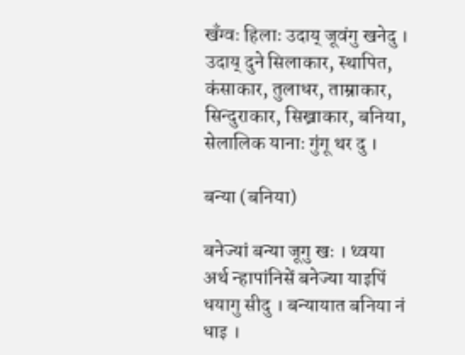खँग्वः हिलाः उदाय् जूवंगु खनेदु ।
उदाय् दुने सिलाकार, स्थापित, कंसाकार, तुलाधर, ताम्राकार, सिन्दुराकार, सिख्राकार, बनिया, सेलालिक यानाः गुंगू थर दु ।

बन्या (बनिया)

बनेज्यां बन्या जूगु खः । थ्वया अर्थ न्हापांनिसें बनेज्या याइपिं धयागु सीदु । बन्यायात बनिया नं धाइ ।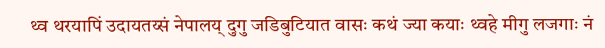थ्व थरयापिं उदायतय्सं नेपालय् दुगु जडिबुटियात वासः कथं ज्या कयाः थ्वहे मीगु लजगाः नं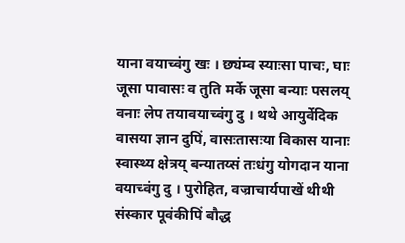याना वयाच्वंगु खः । छ्यंम्व स्याःसा पाचः, घाः जूसा पावासः व तुति मर्के जूसा बन्याः पसलय् वनाः लेप तयावयाच्वंगु दु । थथे आयुर्वेदिक वासया ज्ञान दुपिं, वासःतासःया विकास यानाः स्वास्थ्य क्षेत्रय् बन्यातय्सं तःधंगु योगदान याना वयाच्वंगु दु । पुरोहित, वज्राचार्यपाखें थीथी संस्कार पूवंकीपिं बौद्ध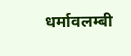धर्मावलम्बी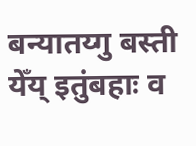बन्यातय्गु बस्ती येँय् इतुंबहाः व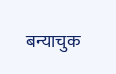बन्याचुक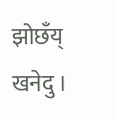झोछँय् खनेदु ।